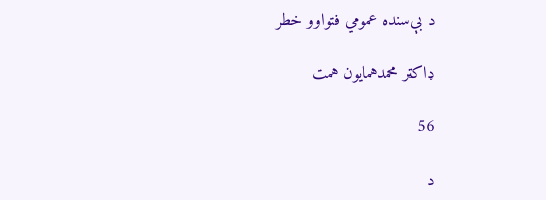د بې‌سنده عمومي فتواوو خطر

ډاکټر محمدهمایون همت

56

د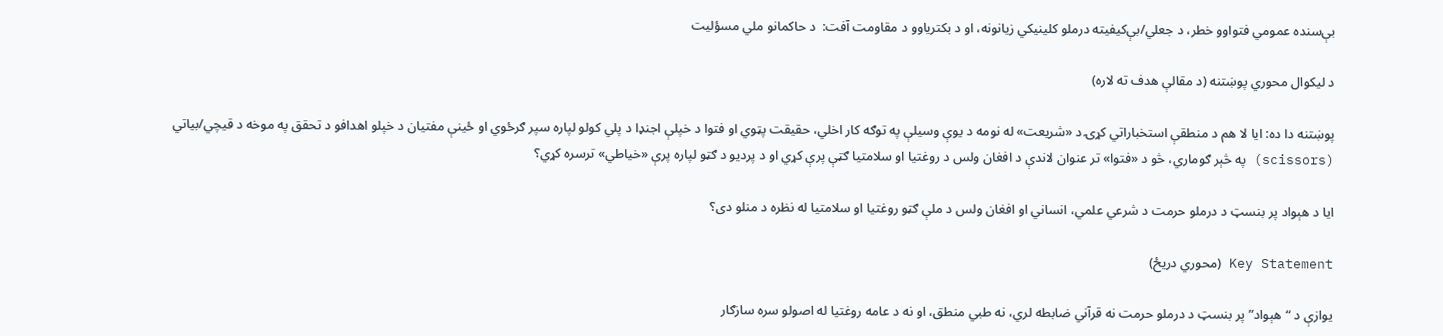بې‌سنده عمومي فتواوو خطر، د جعلي/بې‌کیفیته درملو کلینیکي زیانونه، او د بکتریاوو د مقاومت آفت:  د حاکمانو ملي مسؤلیت

د لیکوال محوري پوښتنه (د مقالې هدف ته لاره)

پوښتنه دا ده: ایا لا هم د منطقې استخباراتي کړۍ د «شریعت» له نومه د یوې وسیلې په توګه کار اخلي، حقیقت پټوي او فتوا د خپلې اجنډا د پلي کولو لپاره سپر ګرځوي او ځینې مفتیان د خپلو اهدافو د تحقق په موخه د قیچي/بیاتي (scissors) په څېر ګوماري، څو د «فتوا» تر عنوان لاندې د افغان ولس د روغتیا او سلامتیا ګټې پرې کړي او د پردیو د ګټو لپاره پرې «خیاطي» ترسره کړي؟

ایا د هېواد پر بنسټ د درملو حرمت د شرعي علمي، انساني او افغان ولس د ملې ګټو روغتیا او سلامتیا له نظره د منلو دی؟

Key Statement (محوري دریځ)

یوازې د “هېواد” پر بنسټ د درملو حرمت نه قرآني ضابطه لري، نه طبي منطق، او نه د عامه روغتیا له اصولو سره سازګار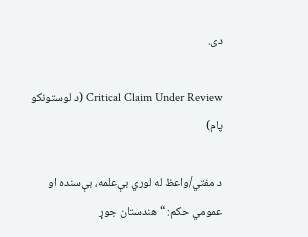دی.

Critical Claim Under Review (د لوستونکو پام)

د مفتي/واعظ له لوري بې‌علمه، بې‌سنده او عمومي حکم: “ هندستان جوړ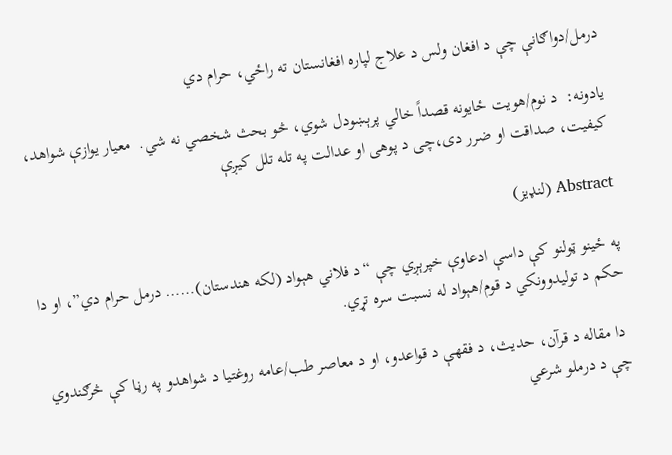درمل/دواګانې چې د افغان ولس د علاج لپاره افغانستان ته راځي، حرام دي

یادونه:  د نوم/هویت ځایونه قصداً خالي پرېښودل شوي، څو بحث شخصي نه شي.  معیار یوازې شواهد، کیفیت، صداقت او ضرر دی،چی د پوهی او عدالت په تله تلل کیږې

Abstract (لنډیز)

په ځینو ټولنو کې داسې ادعاوې خپرېږي چې “د فلاني هېواد (لکه هندستان)…… درمل حرام دي”، او دا حکم د تولیدوونکي د قوم/هېواد له نسبت سره تړي.

 دا مقاله د قرآن، حدیث، د فقهې د قواعدو، او د معاصر طب/عامه روغتیا د شواهدو په رڼا کې څرګندوي چې د درملو شرعي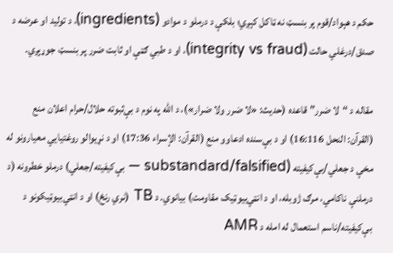حکم د هېواد/قوم پر بنسټ نه ټاکل کېږي؛ بلکې د درملو د موادو (ingredients)، د تولید او عرضه د صدق/درغلي حالت (integrity vs fraud)، او د طبي ګټې او ثابت ضرر پر بنسټ جوړېږي.

مقاله د “لا ضرر” قاعده (حدیث: «لا ضرر ولا ضرار»)، د الله په نوم د بې‌ثبوته حلال/حرام اعلان منع (القرآن: النحل 16:116) او د بې‌سنده ادعاوو منع (القرآن: الإسراء 17:36) او د نړیوالو روغتیايي معیارونو له مخې د جعلي/بې‌کیفیته (substandard/falsified — بې‌کیفیته/جعلي) درملو خطرونه (د درملنې ناکامي، مرګ ژوبله، او د انټي‌بیوټیک مقاومت) بیانوي. د TB (نري رنځ) او د انټي‌بیوټیکونو د بې‌کیفیته/ناسم استعمال له امله د AMR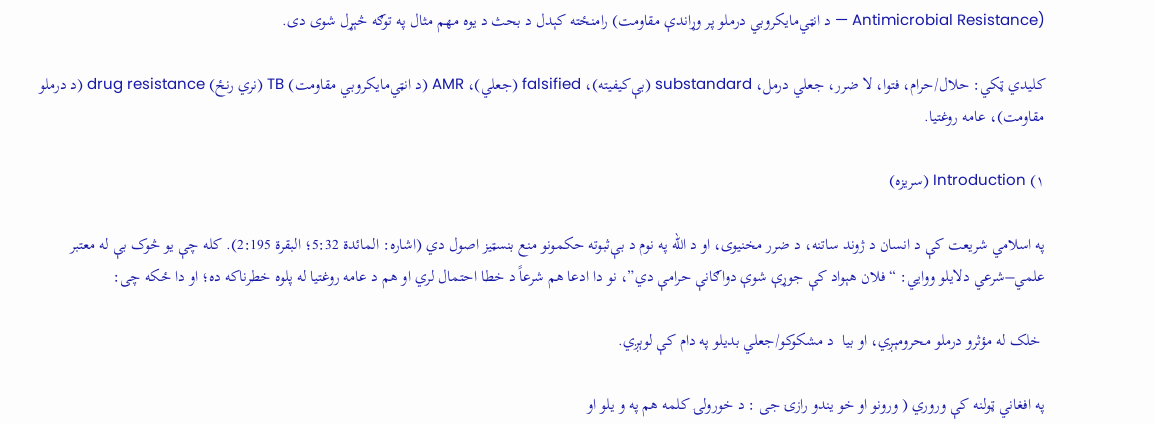(Antimicrobial Resistance — د انټي‌مایکروبي درملو پر وړاندې مقاومت) رامنځته کېدل د بحث د یوه مهم مثال په توګه څېړل شوی دی.

کلیدي ټکي: حلال/حرام، فتوا، لا ضرر، جعلي درمل، substandard (بې‌کیفیته)، falsified (جعلي)، AMR (د انټي‌مایکروبي مقاومت) TB (نري رنځ) drug resistance (د درملو مقاومت)، عامه روغتیا.

۱) Introduction (سریزه)

په اسلامي شریعت کې د انسان د ژوند ساتنه، د ضرر مخنیوی، او د الله په نوم د بې‌ثبوته حکمونو منع بنسټیز اصول دي (اشاره: المائدة 5:32؛ البقرة 2:195). کله چې یو څوک بې له معتبر علمي–شرعي دلایلو ووايي: “فلان هېواد کې جوړې شوې دواګانې حرامې دي”، نو دا ادعا هم شرعاً د خطا احتمال لري او هم د عامه روغتیا له پلوه خطرناکه ده؛ او دا ځکه چی:

 خلک له مؤثرو درملو محرومېږي، او بیا  د مشکوکو/جعلي بدیلو په دام کې لوېږي.

په افغاني ټولنه کې وروري ( ورونو او خو یندو رازۍ جی : د خورولۍ کلمه هم په و یلو او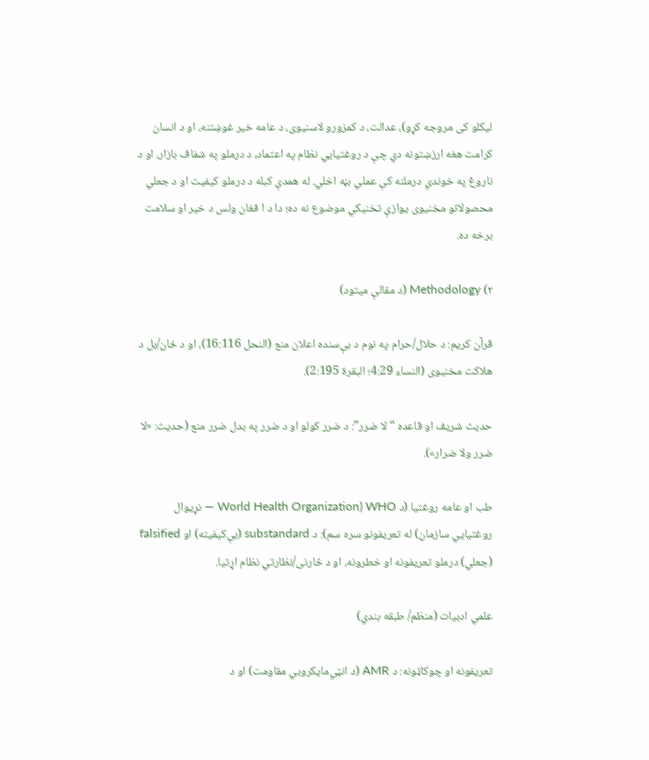لیکلو کی مروجه کړو)، عدالت، د کمزورو لاسنیوی، د عامه خیر غوښتنه، او د انسان کرامت هغه ارزښتونه دي چې د روغتیايي نظام په اعتماد، د درملو په شفاف بازار، او د ناروغ په خوندي درملنه کې عملي بڼه اخلي. له همدې کبله د درملو کیفیت او د جعلي محصولاتو مخنیوی یوازې تخنیکي موضوع نه ده؛ دا د ا فغان ولس د خیر او سلامت برخه ده.

۲) Methodology (د مقالې میتود)

قرآن کریم: د حلال/حرام په نوم د بې‌سنده اعلان منع (النحل 16:116)، او د ځان/بل د هلاکت مخنیوی (النساء 4:29؛ البقرة 2:195).

حدیث شریف او قاعده “لا ضرر”: د ضرر کولو او د ضرر په بدل ضرر منع (حدیث: «لا ضرر ولا ضرار»).

طب او عامه روغتیا (د WHO (World Health Organization — نړیوال روغتیايي سازمان) له تعریفونو سره سم): د substandard (بې‌کیفیته) او falsified (جعلي) درملو تعریفونه او خطرونه، او د څارنی/نظارتي نظام اړتیا.

علمي ادبیات (منظم/ طبقه بندي)

تعریفونه او چوکاټونه: د AMR (د انټي‌مایکروبي مقاومت) او د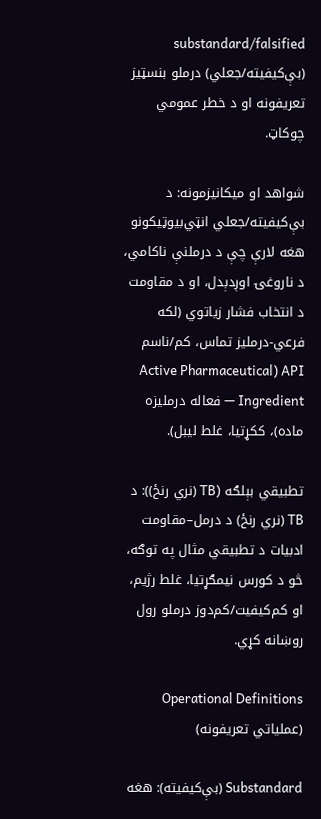substandard/falsified (بې‌کیفیته/جعلي) درملو بنسټیز تعریفونه او د خطر عمومي چوکاټ.

شواهد او میکانیزمونه: د بې‌کیفیته/جعلي انټي‌بیوټیکونو هغه لارې چې د درملنې ناکامي، د ناروغۍ اوږدېدل، او د مقاومت د انتخاب فشار زیاتوي (لکه فرعي-درملیز تماس، کم/ناسم API (Active Pharmaceutical Ingredient — فعاله درملیزه ماده)، ککړتیا، غلط لیبل).

تطبیقي بېلګه (TB (نري رنځ)): د TB (نري رنځ) د درمل–مقاومت ادبیات د تطبیقي مثال په توګه، څو د کورس نیمګړتیا، غلط رژیم، او کم‌کیفیت/کم‌دوز درملو رول روښانه کړي.

Operational Definitions (عملیاتي تعریفونه)

Substandard (بې‌کیفیته): هغه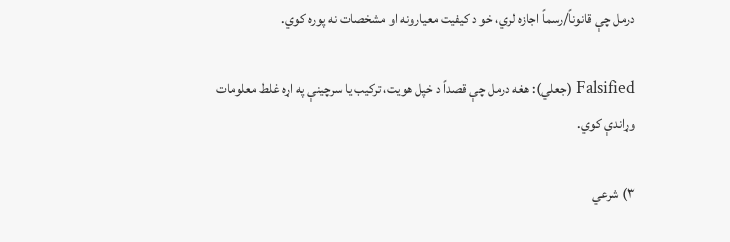درمل چې قانوناً/رسماً اجازه لري، خو د کیفیت معیارونه او مشخصات نه پوره کوي.

Falsified (جعلي): هغه درمل چې قصداً د خپل هویت، ترکیب یا سرچینې په اړه غلط معلومات وړاندې کوي.

۳) شرعي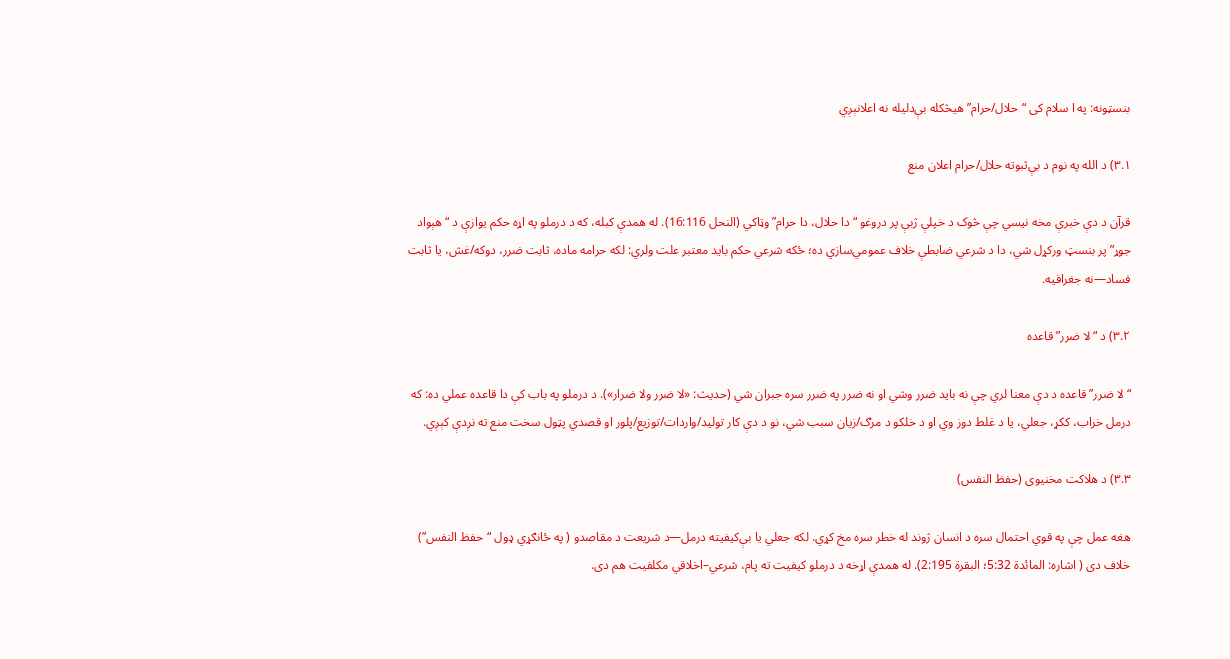بنسټونه: په ا سلام کی “حلال/حرام” هیڅکله بې‌دلیله نه اعلانېږي

۳.۱) د الله په نوم د بې‌ثبوته حلال/حرام اعلان منع

قرآن د دې خبرې مخه نیسي چې څوک د خپلې ژبې پر دروغو “دا حلال، دا حرام” وټاکي (النحل 16:116). له همدې کبله، که د درملو په اړه حکم یوازې د “هېواد جوړ” پر بنسټ ورکړل شي، دا د شرعي ضابطې خلاف عمومي‌سازي ده؛ ځکه شرعي حکم باید معتبر علت ولري: لکه حرامه ماده، ثابت ضرر، دوکه/غش، یا ثابت فساد—نه جغرافیه.

۳.۲) د “لا ضرر” قاعده

“لا ضرر” قاعده د دې معنا لري چې نه باید ضرر وشي او نه ضرر په ضرر سره جبران شي (حدیث: «لا ضرر ولا ضرار»). د درملو په باب کې دا قاعده عملي ده: که درمل خراب، ککړ، جعلي، یا د غلط دوز وي او د خلکو د مرګ/زیان سبب شي، نو د دې کار تولید/واردات/توزیع/پلور او قصدي پټول سخت منع ته نږدې کېږي.

۳.۳) د هلاکت مخنیوی (حفظ النفس)

هغه عمل چې په قوي احتمال سره د انسان ژوند له خطر سره مخ کړي. لکه جعلي یا بې‌کیفیته درمل—د شریعت د مقاصدو ( په ځانګړي ډول “حفظ النفس”) خلاف دی ( اشاره: المائدة 5:32؛ البقرة 2:195). له همدې اړخه د درملو کیفیت ته پام، شرعي–اخلاقي مکلفیت هم دی.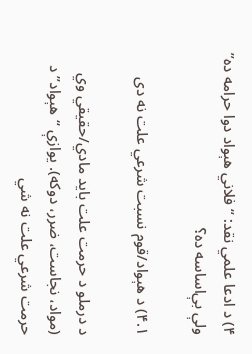۴) د ادعا علمي نقد: “فلاني هېواد دوا حرامه ده” ولې بې‌اساسه ده؟

۴.۱) د هېواد/قوم نسبت شرعي علت نه دی

د درملو د حرمت علت باید مادي/حقیقي وي (مواد، نجاست، ضرر، دوکه). یوازې “هېواد” د حرمت شرعي علت نه شي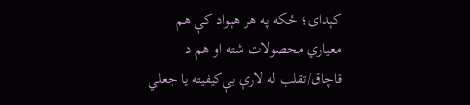کېدای؛ ځکه په هر هېواد کې هم معیاري محصولات شته او هم د قاچاق/تقلب له لارې بې‌کیفیته یا جعلي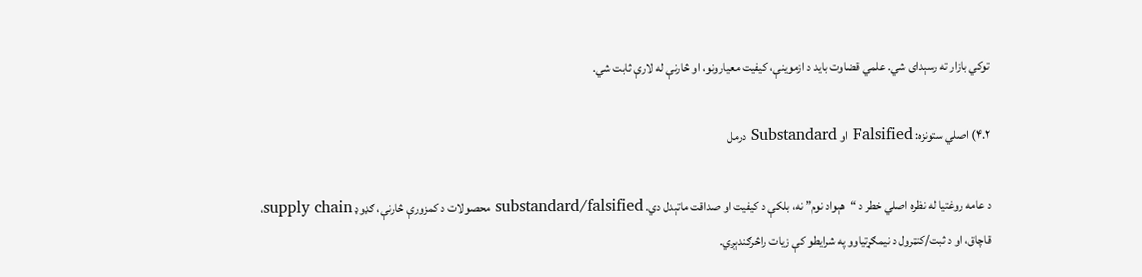توکي بازار ته رسېدای شي. علمي قضاوت باید د ازموینې، کیفیت معیارونو، او څارنې له لارې ثابت شي.

۴.۲) اصلي ستونزه: Falsified او Substandard درمل

د عامه روغتیا له نظره اصلي خطر د “هېواد نوم” نه، بلکې د کیفیت او صداقت ماتېدل دي. substandard/falsified محصولات د کمزورې څارنې، ګډوډ supply chain، قاچاق، او د ثبت/کنټرول د نیمګړتیاوو په شرایطو کې زیات راڅرګندېږي.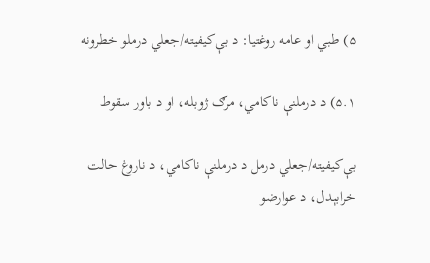۵) طبي او عامه روغتیا: د بې‌کیفیته/جعلي درملو خطرونه

۵.۱) د درملنې ناکامي، مرګ ژوبله، او د باور سقوط

بې‌کیفیته/جعلي درمل د درملنې ناکامي، د ناروغ حالت خرابېدل، د عوارضو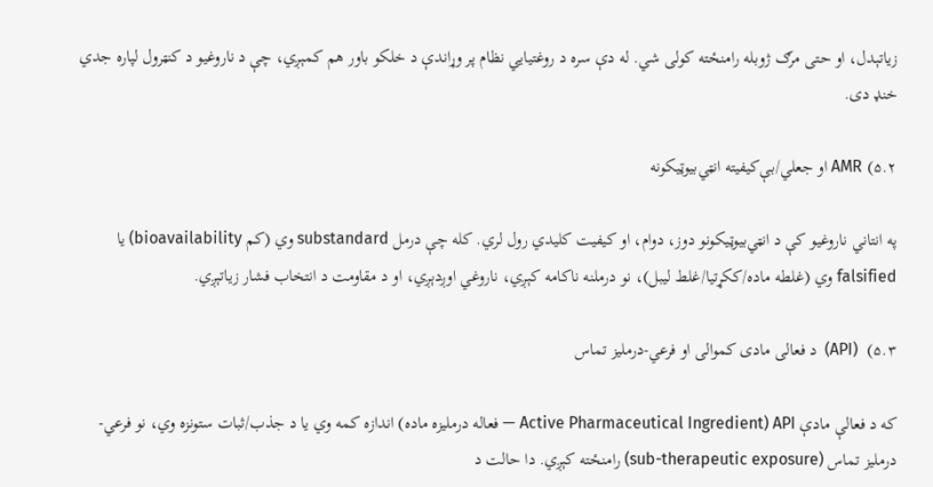زیاتېدل، او حتی مرګ ژوبله رامنځته کولی شي. له دې سره د روغتیايي نظام پر وړاندې د خلکو باور هم کمېږي، چې د ناروغیو د کنټرول لپاره جدي خنډ دی.

۵.۲) AMR او جعلي/بې‌کیفیته انټي‌بیوټیکونه

په انتاني ناروغیو کې د انټي‌بیوټیکونو دوز، دوام، او کیفیت کلیدي رول لري. کله چې درمل substandard وي (کم bioavailability) یا falsified وي (غلطه ماده/ککړتیا/غلط لیبل)، نو درملنه ناکامه کېږي، ناروغي اوږدېږي، او د مقاومت د انتخاب فشار زیاتېږي.

۵.۳)  (API)  د فعالی مادی کموالی او فرعي-درملیز تماس

که د فعالې مادې API (Active Pharmaceutical Ingredient — فعاله درملیزه ماده) اندازه کمه وي یا د جذب/ثبات ستونزه وي، نو فرعي-درملیز تماس (sub-therapeutic exposure) رامنځته کېږي. دا حالت د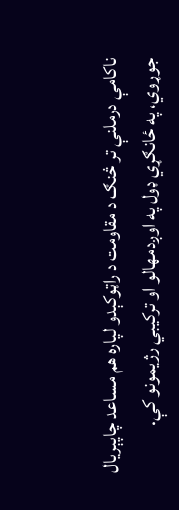ناکامې درملنې تر څنګ د مقاومت د راټوکېدو لپاره هم مساعد چاپېریال جوړوي، په ځانګړي ډول په اوږدمهالو او ترکیبي رژیمونو کې.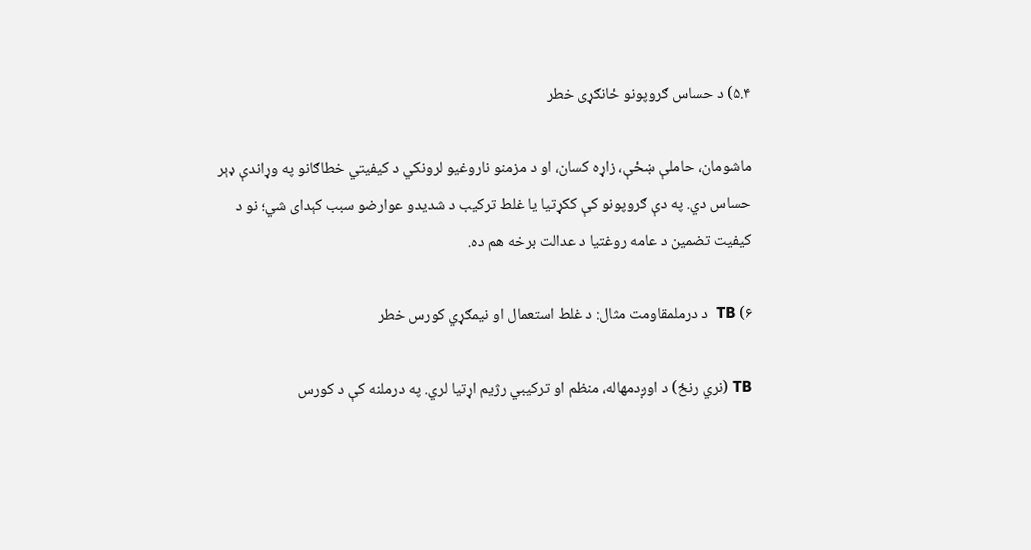۵.۴) د حساس ګروپونو ځانګړی خطر

ماشومان، حاملې ښځې، زاړه کسان، او د مزمنو ناروغیو لرونکي د کیفیتي خطاګانو په وړاندې ډېر حساس دي. په دې ګروپونو کې ککړتیا یا غلط ترکیب د شدیدو عوارضو سبب کېدای شي؛ نو د کیفیت تضمین د عامه روغتیا د عدالت برخه هم ده.

۶) TB  د درملمقاومت مثال: د غلط استعمال او نیمګړي کورس خطر

TB (نري رنځ) د اوږدمهاله، منظم او ترکیبي رژیم اړتیا لري. په درملنه کې د کورس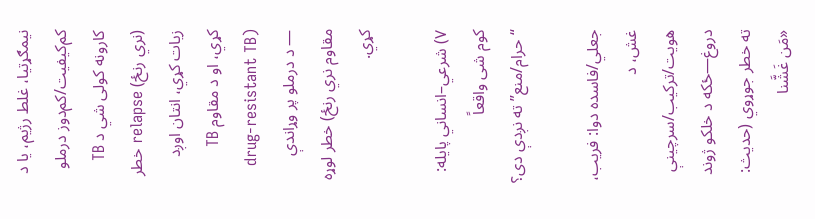نیمګړتیا، غلط رژیم، یا د کم‌کیفیت/کم‌دوز درملو کارونه کولی شي د TB (نري رنځ) relapse خطر زیات کړي، انتان اوږد کړي، او د مقاوم TB (drug-resistant TB — د درملو پر وړاندې مقاوم نري رنځ) خطر لوړه کړي.

۷) شرعي–انساني پایله: کوم شی واقعاً “حرام/منع” ته نږدې دی؟

جعلي/فاسده دوا: فریب، غش، د هویت/ترکیب/سرچینې دروغ—ځکه د خلکو ژوند ته خطر جوړوي (حدیث: «مَن غَشَّنا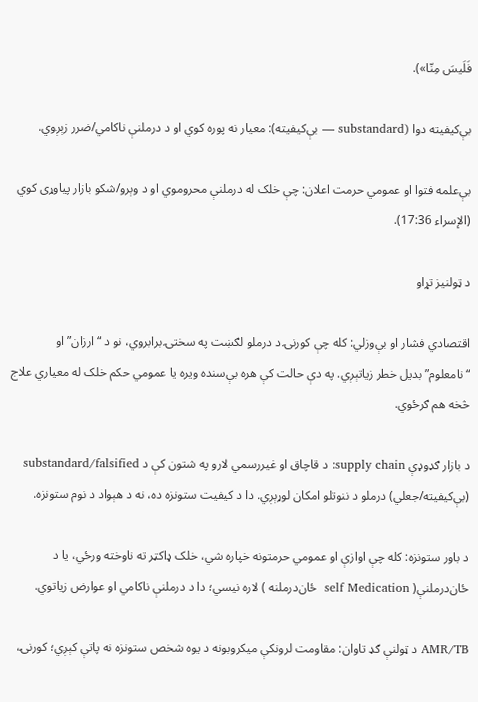فَلَیسَ مِنّا»).

بې‌کیفیته دوا (substandard — بې‌کیفیته): معیار نه پوره کوي او د درملنې ناکامي/ضرر زېږوي.

بې‌علمه فتوا او عمومي حرمت اعلان: چې خلک له درملنې محروموي او د وېرو/شکو بازار پیاوړی کوي (الإسراء 17:36).

د ټولنیز تړاو

اقتصادي فشار او بې‌وزلي: کله چې کورنۍ د درملو لګښت په سختۍ برابروي، نو د “ارزان” او “نامعلوم” بدیل خطر زیاتېږي. په دې حالت کې هره بې‌سنده ویره یا عمومي حکم خلک له معیاري علاج څخه هم ګرځوي.

د بازار ګډوډې supply chain: د قاچاق او غیررسمي لارو په شتون کې د substandard/falsified (بې‌کیفیته/جعلي) درملو د ننوتلو امکان لوړېږي. دا د کیفیت ستونزه ده، نه د هېواد د نوم ستونزه.

د باور ستونزه: کله چې اوازې او عمومي حرمتونه خپاره شي، خلک ډاکټر ته ناوخته ورځي، یا د ځان‌درملنې( self Medication  ځان‌درملنه ) لاره نیسي؛ دا د درملنې ناکامي او عوارض زیاتوي.

AMR/TB د ټولنې ګډ تاوان: مقاومت لرونکې میکروبونه د یوه شخص ستونزه نه پاتې کېږي؛ کورنۍ،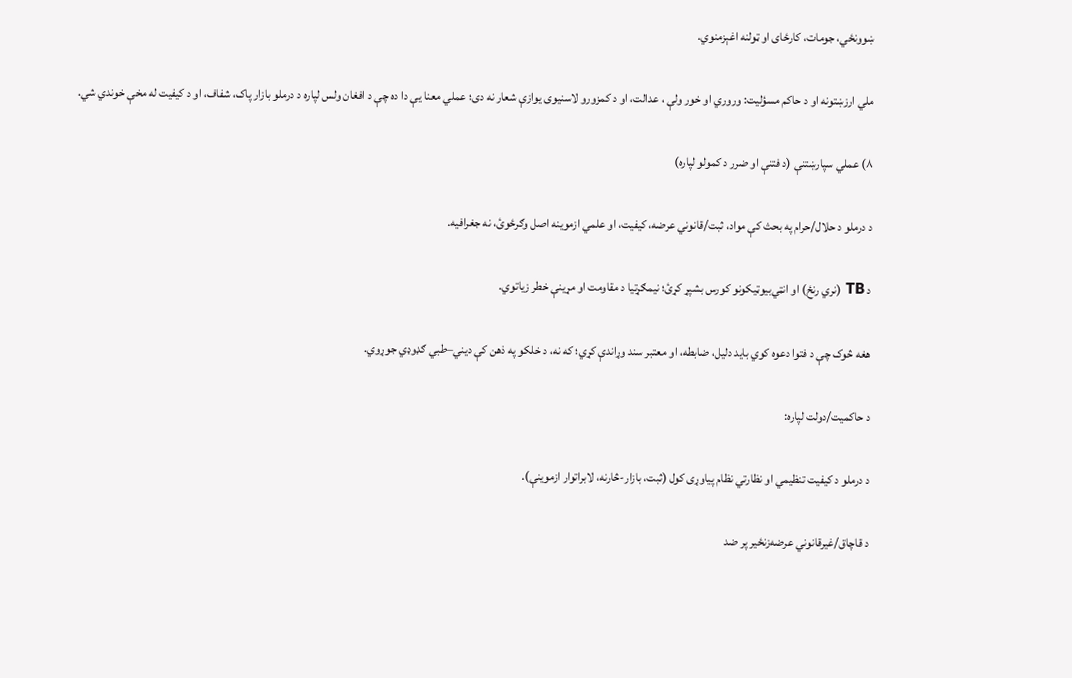ښوونځي، جومات، کارځای او ټولنه اغېزمنوي.

ملي ارزښتونه او د حاکم مسؤلیت: وروري او خور ولې ، عدالت، او د کمزورو لاسنیوی یوازې شعار نه دی؛ عملي معنا یې دا ده چې د افغان ولس لپاره د درملو بازار پاک، شفاف، او د کیفیت له مخې خوندي شي.

۸) عملي سپارښتنې (د فتنې او ضرر د کمولو لپاره)

د درملو د حلال/حرام په بحث کې مواد، ثبت/قانوني عرضه، کیفیت، او علمي ازموینه اصل وګرځوئ، نه جغرافیه.

د TB (نري رنځ) او انټي‌بیوټیکونو کورس بشپړ کړئ؛ نیمګړتیا د مقاومت او مړینې خطر زیاتوي.

هغه څوک چې د فتوا دعوه کوي باید دلیل، ضابطه، او معتبر سند وړاندې کړي؛ که نه، د خلکو په ذهن کې دیني–طبي ګډوډي جوړوي.

د حاکمیت/دولت لپاره:

د درملو د کیفیت تنظيمي او نظارتي نظام پیاوړی کول (ثبت، بازار-څارنه، لابراتوار ازموینې).

د قاچاق/غیرقانوني عرضه‌زنځیر پر ضد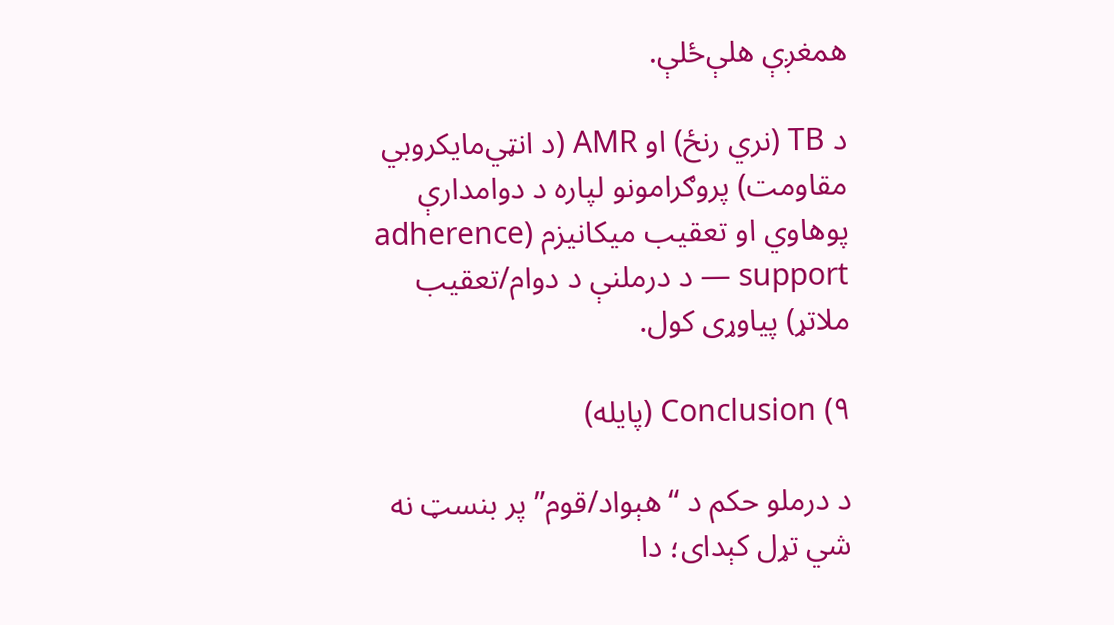همغږې هلې‌ځلې.

د TB (نري رنځ) او AMR (د انټي‌مایکروبي مقاومت) پروګرامونو لپاره د دوامدارې پوهاوي او تعقیب میکانیزم (adherence support — د درملنې د دوام/تعقیب ملاتړ) پیاوړی کول.

۹) Conclusion (پایله)

د درملو حکم د “هېواد/قوم” پر بنسټ نه شي تړل کېدای؛ دا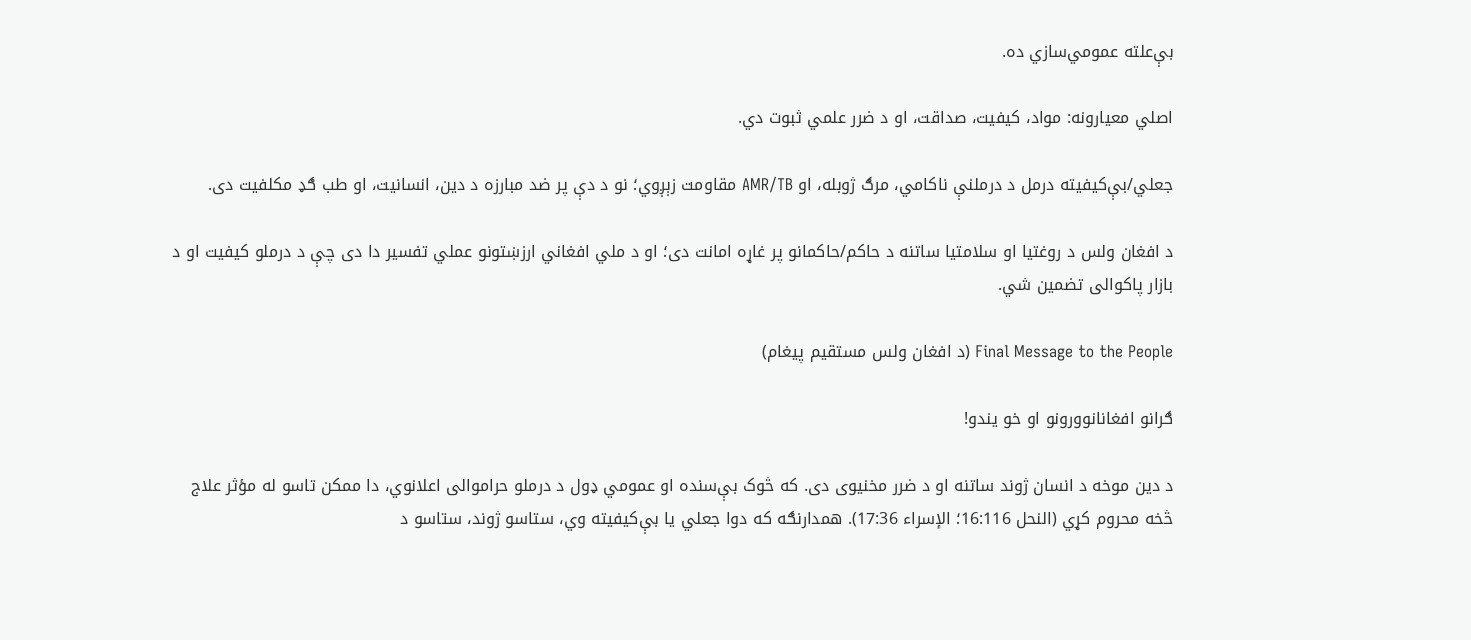بې‌علته عمومي‌سازي ده.

اصلي معیارونه: مواد، کیفیت، صداقت، او د ضرر علمي ثبوت دي.

جعلي/بې‌کیفیته درمل د درملنې ناکامي، مرګ ژوبله، او AMR/TB مقاومت زېږوي؛ نو د دې پر ضد مبارزه د دین، انسانیت، او طب ګډ مکلفیت دی.

د افغان ولس د روغتیا او سلامتیا ساتنه د حاکم/حاکمانو پر غاړه امانت دی؛ او د ملي افغاني ارزښتونو عملي تفسیر دا دی چې د درملو کیفیت او د بازار پاکوالی تضمین شي.

Final Message to the People (د افغان ولس مستقیم پیغام)

ګرانو افغانانوورونو او خو یندو!

د دین موخه د انسان ژوند ساتنه او د ضرر مخنیوی دی. که څوک بې‌سنده او عمومي ډول د درملو حراموالی اعلانوي، دا ممکن تاسو له مؤثر علاج څخه محروم کړي (النحل 16:116؛ الإسراء 17:36). همدارنګه که دوا جعلي یا بې‌کیفیته وي، ستاسو ژوند، ستاسو د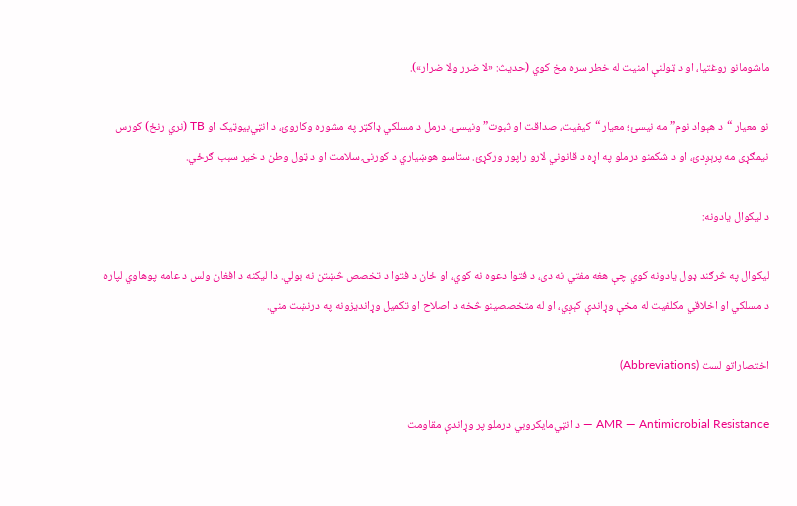ماشومانو روغتیا، او د ټولنې امنیت له خطر سره مخ کوي (حدیث: «لا ضرر ولا ضرار»).

نو معیار “د هېواد نوم” مه نیسئ؛ معیار “کیفیت، صداقت او ثبوت” ونیسئ. درمل د مسلکي ډاکټر په مشوره وکاروئ، د انټي‌بیوټیک او TB (نري رنځ) کورس نیمګړی مه پرېږدئ، او د شکمنو درملو په اړه د قانوني لارو راپور ورکړئ. ستاسو هوښیاري د کورنۍ سلامت او د ټول وطن د خیر سبب ګرځي.

د لیکوال یادونه:

لیکوال په څرګند ډول یادونه کوي چې هغه مفتي نه دی، د فتوا دعوه نه کوي، او ځان د فتوا د تخصص څښتن نه بولي. دا لیکنه د افغان ولس د عامه پوهاوي لپاره د مسلکي او اخلاقي مکلفیت له مخې وړاندې کېږي، او له متخصصینو څخه د اصلاح او تکمیل وړاندیزونه په درنښت مني.

اختصاراتو لست (Abbreviations)

AMR — Antimicrobial Resistance — د انټي‌مایکروبي درملو پر وړاندې مقاومت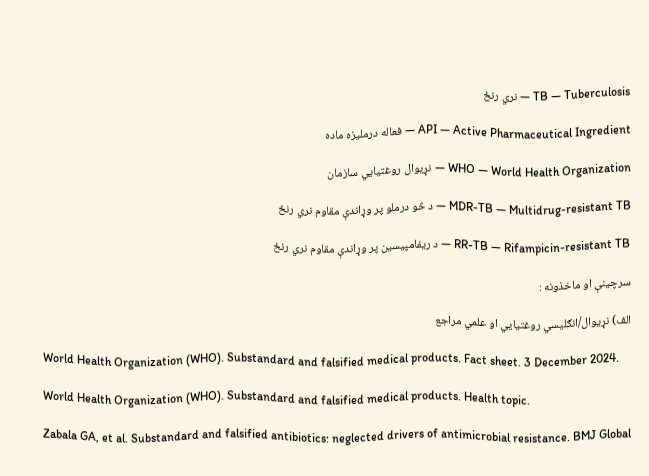TB — Tuberculosis — نري رنځ

API — Active Pharmaceutical Ingredient — فعاله درملیزه ماده

WHO — World Health Organization — نړیوال روغتیايي سازمان

MDR-TB — Multidrug-resistant TB — د څو درملو پر وړاندې مقاوم نري رنځ

RR-TB — Rifampicin-resistant TB — د ریفامپیسین پر وړاندې مقاوم نري رنځ

سرچینې او ماخذونه :

الف) نړیوال/انګلیسي روغتیايي او علمي مراجع

World Health Organization (WHO). Substandard and falsified medical products. Fact sheet. 3 December 2024.

World Health Organization (WHO). Substandard and falsified medical products. Health topic.

Zabala GA, et al. Substandard and falsified antibiotics: neglected drivers of antimicrobial resistance. BMJ Global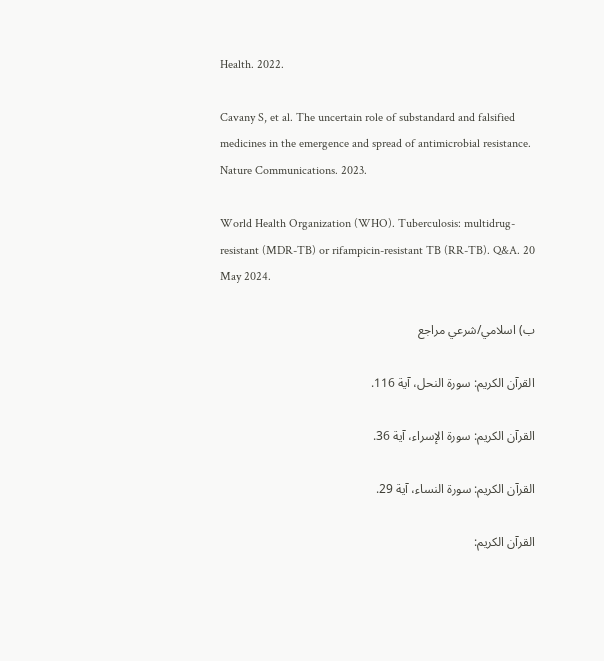Health. 2022.

Cavany S, et al. The uncertain role of substandard and falsified medicines in the emergence and spread of antimicrobial resistance. Nature Communications. 2023.

World Health Organization (WHO). Tuberculosis: multidrug-resistant (MDR-TB) or rifampicin-resistant TB (RR-TB). Q&A. 20 May 2024.

ب) اسلامي/شرعي مراجع

القرآن الکریم: سورة النحل، آية 116.

القرآن الکریم: سورة الإسراء، آية 36.

القرآن الکریم: سورة النساء، آية 29.

القرآن الکریم: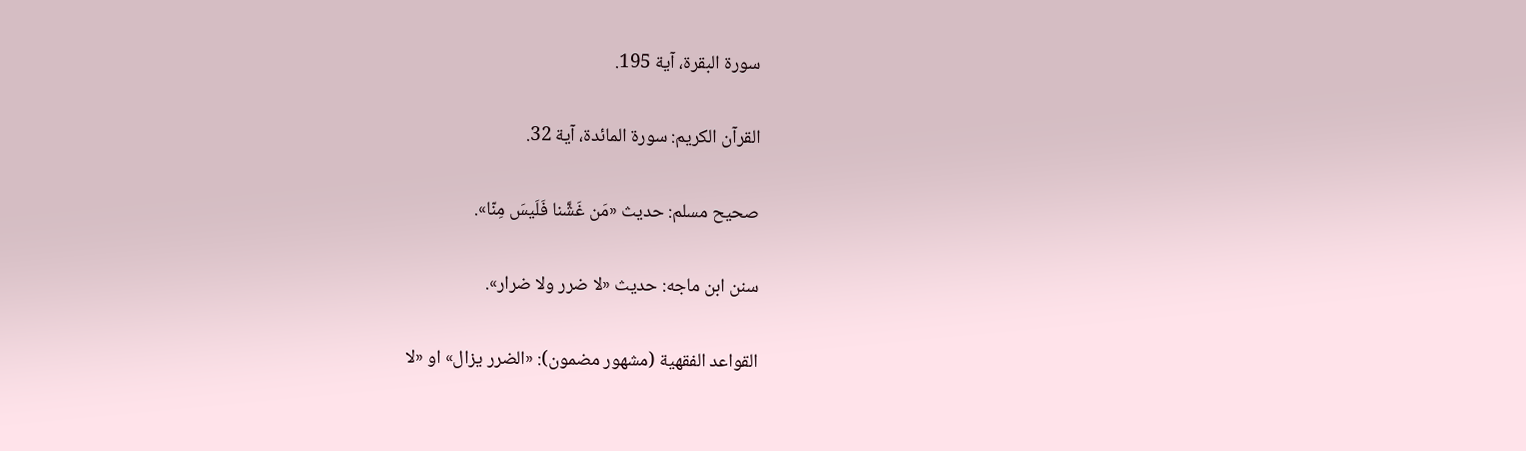سورة البقرة، آية 195.

القرآن الکریم: سورة المائدة، آية 32.

صحیح مسلم: حدیث «مَن غَشَّنا فَلَیسَ مِنّا».

سنن ابن ماجه: حدیث «لا ضرر ولا ضرار».

القواعد الفقهیة (مشهور مضمون): «الضرر یزال» او «لا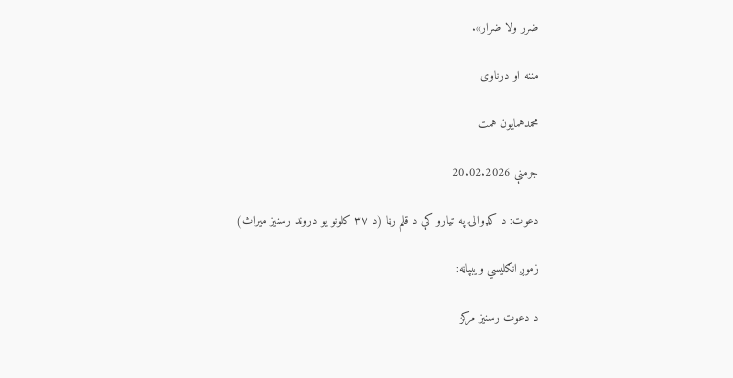ضرر ولا ضرار».

مننه او درناوی

محمدهمایون همت

جرمنې 20.02.2026

دعوت: د کډوالۍ په تیارو کې د قلم رڼا (د ۳۷ کلونو یو دروند رسنیز میراث)

زموږ انګلیسي ویبپاڼه:

د دعوت رسنیز مرکز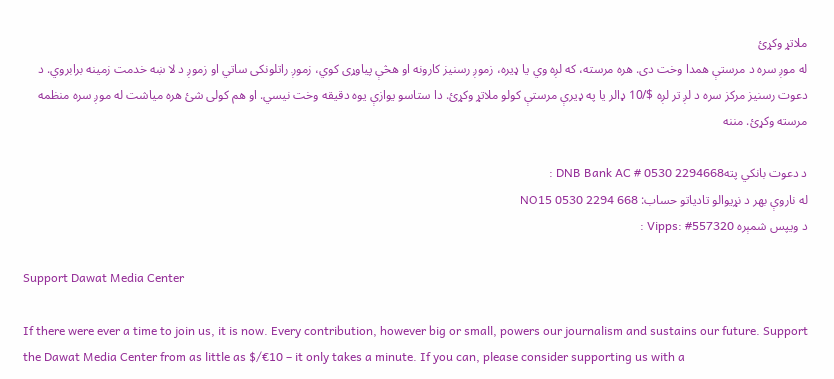ملاتړ وکړئ
له موږ سره د مرستې همدا وخت دی. هره مرسته، که لږه وي یا ډیره، زموږ رسنیز کارونه او هڅې پیاوړی کوي، زموږ راتلونکی ساتي او زموږ د لا ښه خدمت زمینه برابروي. د دعوت رسنیز مرکز سره د لږ تر لږه $/10 ډالر یا په ډیرې مرستې کولو ملاتړ وکړئ. دا ستاسو یوازې یوه دقیقه وخت نیسي. او هم کولی شئ هره میاشت له موږ سره منظمه مرسته وکړئ. مننه

د دعوت بانکي پتهDNB Bank AC # 0530 2294668 :
له ناروې بهر د نړیوالو تادیاتو حساب: NO15 0530 2294 668
د ویپس شمېره Vipps: #557320 :

Support Dawat Media Center

If there were ever a time to join us, it is now. Every contribution, however big or small, powers our journalism and sustains our future. Support the Dawat Media Center from as little as $/€10 – it only takes a minute. If you can, please consider supporting us with a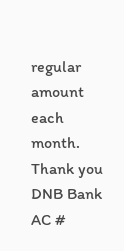regular amount each month. Thank you
DNB Bank AC #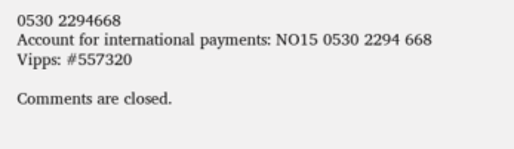0530 2294668
Account for international payments: NO15 0530 2294 668
Vipps: #557320

Comments are closed.